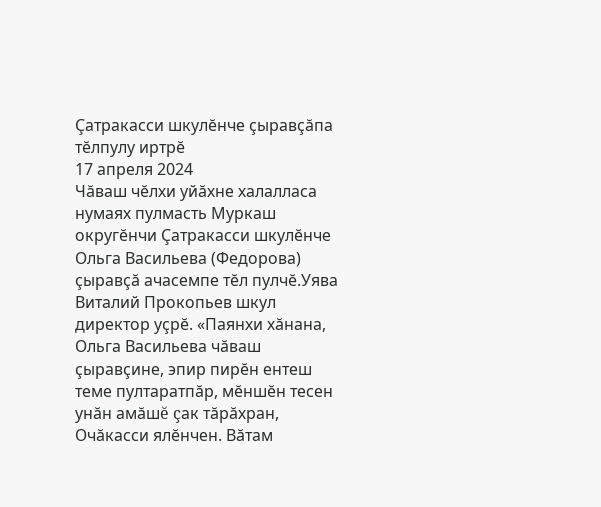Çатракасси шкулĕнче çыравçăпа тĕлпулу иртрĕ
17 апреля 2024
Чăваш чĕлхи уйăхне халалласа нумаях пулмасть Муркаш округĕнчи Çатракасси шкулĕнче Ольга Васильева (Федорова) çыравçă ачасемпе тĕл пулчĕ.Уява Виталий Прокопьев шкул директор уçрĕ. «Паянхи хăнана, Ольга Васильева чăваш çыравçине, эпир пирĕн ентеш теме пултаратпăр, мĕншĕн тесен унăн амăшĕ çак тăрăхран, Очăкасси ялĕнчен. Вăтам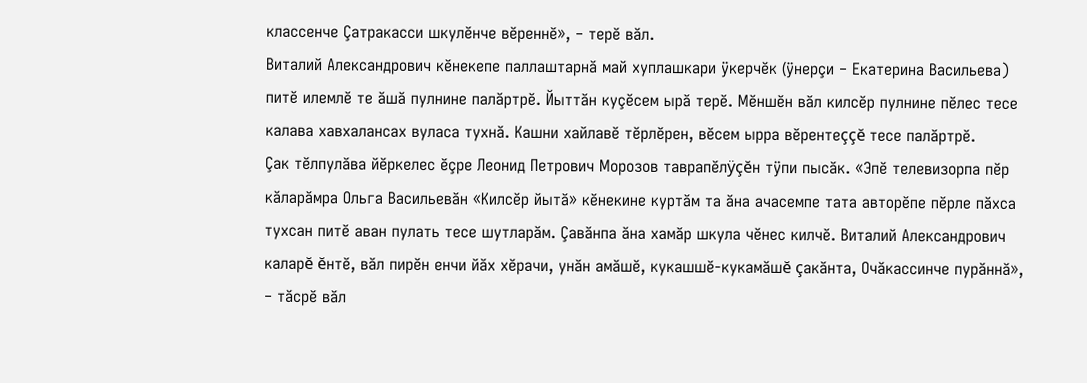классенче Çатракасси шкулĕнче вĕреннĕ», ‒ терĕ вăл.
Виталий Александрович кĕнекепе паллаштарнă май хуплашкари ÿкерчĕк (ÿнерçи ‒ Екатерина Васильева) питĕ илемлĕ те ăшă пулнине палăртрĕ. Йыттăн куçĕсем ырă терĕ. Мĕншĕн вăл килсĕр пулнине пĕлес тесе калава хавхалансах вуласа тухнă. Кашни хайлавĕ тĕрлĕрен, вĕсем ырра вĕрентеççĕ тесе палăртрĕ.
Çак тĕлпулăва йĕркелес ĕçре Леонид Петрович Морозов таврапĕлÿçĕн тÿпи пысăк. «Эпĕ телевизорпа пĕр кăларăмра Ольга Васильевăн «Килсĕр йытă» кĕнекине куртăм та ăна ачасемпе тата авторĕпе пĕрле пăхса тухсан питĕ аван пулать тесе шутларăм. Çавăнпа ăна хамăр шкула чĕнес килчĕ. Виталий Александрович каларĕ ĕнтĕ, вăл пирĕн енчи йăх хĕрачи, унăн амăшĕ, кукашшĕ-кукамăшĕ çакăнта, Очăкассинче пурăннă», ‒ тăсрĕ вăл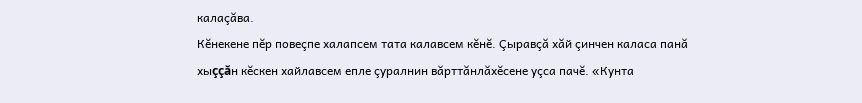калаçăва.
Кĕнекене пĕр повеçпе халапсем тата калавсем кĕнĕ. Çыравçă хăй çинчен каласа панă хыççăн кĕскен хайлавсем епле çуралнин вăрттăнлăхĕсене уçса пачĕ. «Кунта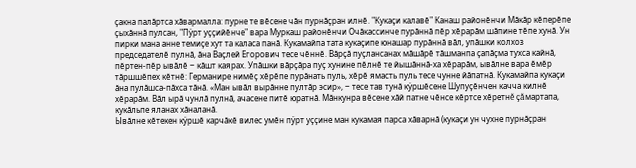çакна палăртса хăвармалла: пурне те вĕсене чăн пурнăçран илнĕ. "Кукаçи калавĕ" Канаш районĕнчи Мăкăр кĕперĕпе çыхăннă пулсан, "Пÿрт уççийĕнче" вара Муркаш районĕнчи Очăкассинче пурăннă пĕр хĕрарăм шăпине тĕпе хунă. Ун пирки мана анне темиçе хут та каласа панă. Кукамайпа тата кукаçипе юнашар пурăннă вăл, упăшки колхоз председателĕ пулнă, ăна Ваçлей Егорович тесе чĕннĕ. Вăрçă пуçлансанах мăшăрĕ тăшманпа çапăçма тухса кайнă, пĕртен-пĕр ывăлĕ ‒ кăшт каярах. Упăшки вăрçăра пуç хунине пĕлнĕ те йышăннă-ха хĕрарăм, ывăлне вара ĕмĕр тăршшĕпех кĕтнĕ: Германире нимĕç хĕрĕпе пурăнать пуль, хĕрĕ ямасть пуль тесе чунне йăпатнă. Кукамайпа кукаçи ăна пулăшса-пăхса тăнă. «Ман ывăл вырăнне пултăр эсир», ‒ тесе тав тунă кÿршĕсене Шупуçĕнчен качча килнĕ хĕрарăм. Вăл ырă чунлă пулнă, ачасене питĕ юратнă. Мăнкунра вĕсене хăй патне чĕнсе кĕртсе хĕретнĕ çăмартапа, кукăльпе яланах хăналанă.
Ывăлне кĕтекен кÿршĕ карчăкĕ вилес умĕн пÿрт уççине ман кукамая парса хăварнă (кукаçи ун чухне пурнăçран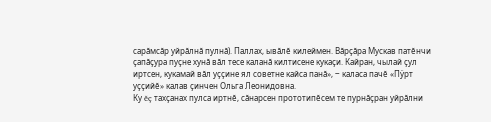сарăмсăр уйрăлнă пулнă). Паллах, ывăлĕ килеймен. Вăрçăра Мускав патĕнчи çапăçура пуçне хунă вăл тесе каланă килтисене кукаçи. Кайран, чылай çул иртсен, кукамай вăл уççине ял советне кайса панă», ‒ каласа пачĕ «Пÿрт уççийĕ» калав çинчен Ольга Леонидовна.
Ку ĕç тахçанах пулса иртнĕ, сăнарсен прототипĕсем те пурнăçран уйрăлни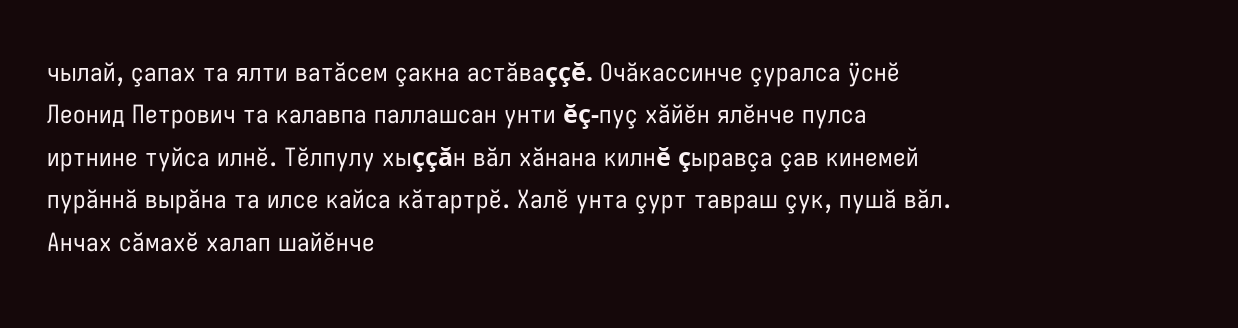чылай, çапах та ялти ватăсем çакна астăваççĕ. Очăкассинче çуралса ÿснĕ Леонид Петрович та калавпа паллашсан унти ĕç-пуç хăйĕн ялĕнче пулса иртнине туйса илнĕ. Тĕлпулу хыççăн вăл хăнана килнĕ çыравçа çав кинемей пурăннă вырăна та илсе кайса кăтартрĕ. Халĕ унта çурт тавраш çук, пушă вăл. Анчах сăмахĕ халап шайĕнче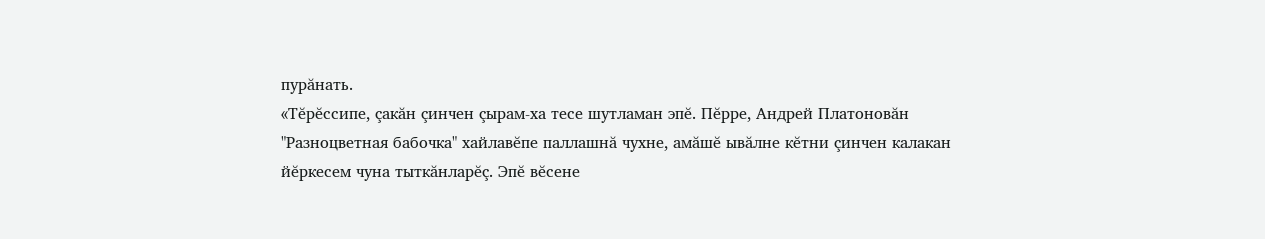пурăнать.
«Тĕрĕссипе, çакăн çинчен çырам-ха тесе шутламан эпĕ. Пĕрре, Андрей Платоновăн "Разноцветная бабочка" хайлавĕпе паллашнă чухне, амăшĕ ывăлне кĕтни çинчен калакан йĕркесем чуна тыткăнларĕç. Эпĕ вĕсене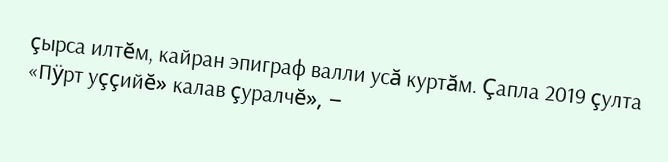çырса илтĕм, кайран эпиграф валли усă куртăм. Çапла 2019 çулта «Пÿрт уççийĕ» калав çуралчĕ», ‒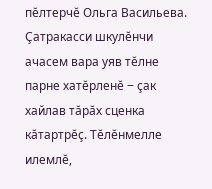пĕлтерчĕ Ольга Васильева.
Çатракасси шкулĕнчи ачасем вара уяв тĕлне парне хатĕрленĕ ‒ çак хайлав тăрăх сценка кăтартрĕç. Тĕлĕнмелле илемлĕ,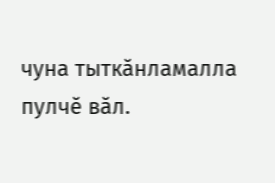чуна тыткăнламалла пулчĕ вăл.